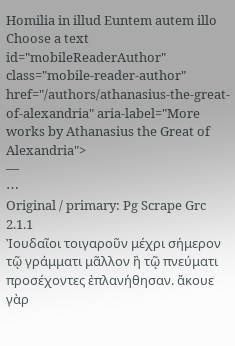Homilia in illud Euntem autem illo
Choose a text
id="mobileReaderAuthor" class="mobile-reader-author" href="/authors/athanasius-the-great-of-alexandria" aria-label="More works by Athanasius the Great of Alexandria">
—
⋯
Original / primary: Pg Scrape Grc
2.1.1
Ἰουδαῖοι τοιγαροῦν μέχρι σήμερον τῷ γράμματι μᾶλλον ἢ τῷ πνεύματι προσέχοντες ἐπλανήθησαν. ἄκουε γὰρ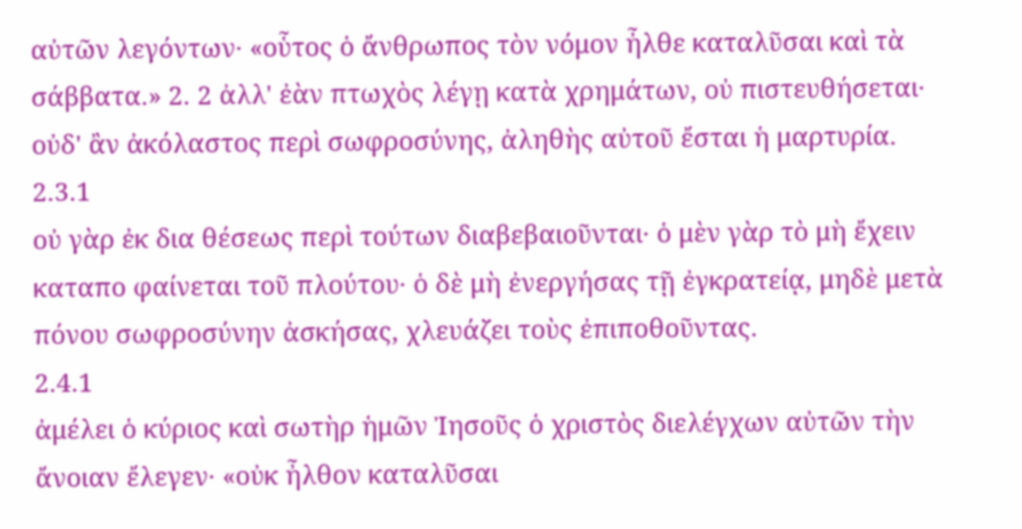αὐτῶν λεγόντων· «οὗτος ὁ ἄνθρωπος τὸν νόμον ἦλθε καταλῦσαι καὶ τὰ σάββατα.» 2. 2 ἀλλ' ἐὰν πτωχὸς λέγῃ κατὰ χρημάτων, οὐ πιστευθήσεται· οὐδ' ἂν ἀκόλαστος περὶ σωφροσύνης, ἀληθὴς αὐτοῦ ἔσται ἡ μαρτυρία.
2.3.1
οὐ γὰρ ἐκ δια θέσεως περὶ τούτων διαβεβαιοῦνται· ὁ μὲν γὰρ τὸ μὴ ἔχειν καταπο φαίνεται τοῦ πλούτου· ὁ δὲ μὴ ἐνεργήσας τῇ ἐγκρατείᾳ, μηδὲ μετὰ πόνου σωφροσύνην ἀσκήσας, χλευάζει τοὺς ἐπιποθοῦντας.
2.4.1
ἀμέλει ὁ κύριος καὶ σωτὴρ ἡμῶν Ἰησοῦς ὁ χριστὸς διελέγχων αὐτῶν τὴν ἄνοιαν ἔλεγεν· «οὐκ ἦλθον καταλῦσαι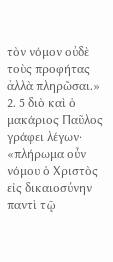τὸν νόμον οὐδὲ τοὺς προφήτας ἀλλὰ πληρῶσαι.» 2. 5 διὸ καὶ ὁ μακάριος Παῦλος γράφει λέγων· «πλήρωμα οὖν νόμου ὁ Χριστὸς εἰς δικαιοσύνην παντὶ τῷ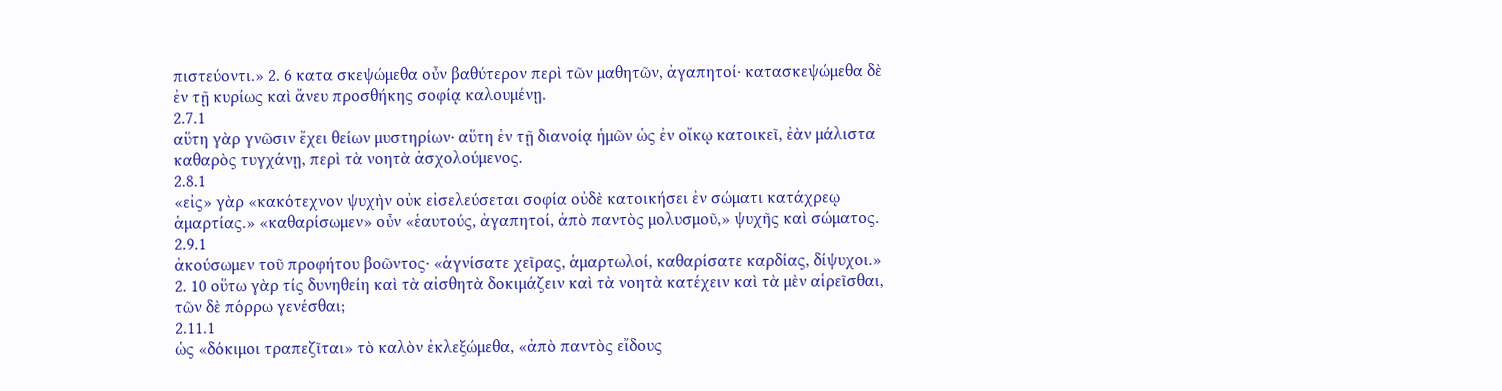πιστεύοντι.» 2. 6 κατα σκεψώμεθα οὖν βαθύτερον περὶ τῶν μαθητῶν, ἀγαπητοί· κατασκεψώμεθα δὲ ἐν τῇ κυρίως καὶ ἄνευ προσθήκης σοφίᾳ καλουμένῃ.
2.7.1
αὕτη γὰρ γνῶσιν ἔχει θείων μυστηρίων· αὕτη ἐν τῇ διανοίᾳ ἡμῶν ὡς ἐν οἴκῳ κατοικεῖ, ἐὰν μάλιστα καθαρὸς τυγχάνῃ, περὶ τὰ νοητὰ ἀσχολούμενος.
2.8.1
«εἰς» γὰρ «κακότεχνον ψυχὴν οὐκ εἰσελεύσεται σοφία οὐδὲ κατοικήσει ἐν σώματι κατάχρεῳ ἁμαρτίας.» «καθαρίσωμεν» οὖν «ἑαυτούς, ἀγαπητοί, ἀπὸ παντὸς μολυσμοῦ,» ψυχῆς καὶ σώματος.
2.9.1
ἀκούσωμεν τοῦ προφήτου βοῶντος· «ἁγνίσατε χεῖρας, ἁμαρτωλοί, καθαρίσατε καρδίας, δίψυχοι.» 2. 10 οὕτω γὰρ τίς δυνηθείη καὶ τὰ αἰσθητὰ δοκιμάζειν καὶ τὰ νοητὰ κατέχειν καὶ τὰ μὲν αἱρεῖσθαι, τῶν δὲ πόρρω γενέσθαι;
2.11.1
ὡς «δόκιμοι τραπεζῖται» τὸ καλὸν ἐκλεξώμεθα, «ἀπὸ παντὸς εἴδους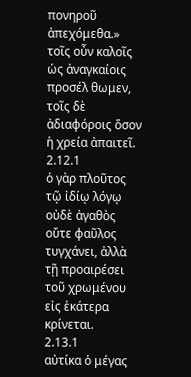πονηροῦ ἀπεχόμεθα.» τοῖς οὖν καλοῖς ὡς ἀναγκαίοις προσέλ θωμεν, τοῖς δὲ ἀδιαφόροις ὅσον ἡ χρεία ἀπαιτεῖ.
2.12.1
ὁ γὰρ πλοῦτος τῷ ἰδίῳ λόγῳ οὐδὲ ἀγαθὸς οὔτε φαῦλος τυγχάνει, ἀλλὰ τῇ προαιρέσει τοῦ χρωμένου εἰς ἑκάτερα κρίνεται.
2.13.1
αὐτίκα ὁ μέγας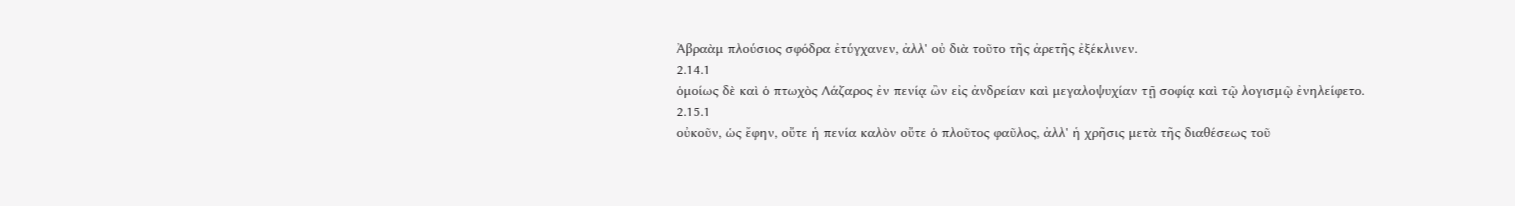Ἀβραὰμ πλούσιος σφόδρα ἐτύγχανεν, ἀλλ' οὐ διὰ τοῦτο τῆς ἀρετῆς ἐξέκλινεν.
2.14.1
ὁμοίως δὲ καὶ ὁ πτωχὸς Λάζαρος ἐν πενίᾳ ὢν εἰς ἀνδρείαν καὶ μεγαλοψυχίαν τῇ σοφίᾳ καὶ τῷ λογισμῷ ἐνηλείφετο.
2.15.1
οὐκοῦν, ὡς ἔφην, οὔτε ἡ πενία καλὸν οὔτε ὁ πλοῦτος φαῦλος, ἀλλ' ἡ χρῆσις μετὰ τῆς διαθέσεως τοῦ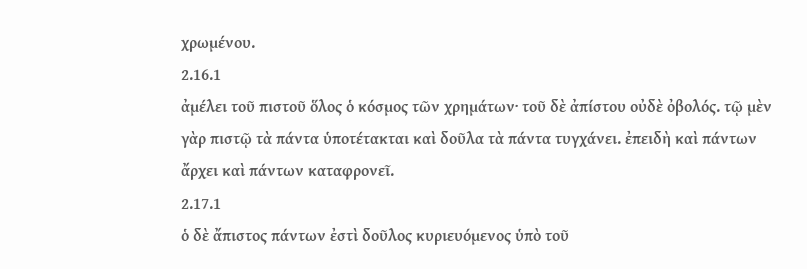χρωμένου.
2.16.1
ἀμέλει τοῦ πιστοῦ ὅλος ὁ κόσμος τῶν χρημάτων· τοῦ δὲ ἀπίστου οὐδὲ ὀβολός. τῷ μὲν γὰρ πιστῷ τὰ πάντα ὑποτέτακται καὶ δοῦλα τὰ πάντα τυγχάνει. ἐπειδὴ καὶ πάντων ἄρχει καὶ πάντων καταφρονεῖ.
2.17.1
ὁ δὲ ἄπιστος πάντων ἐστὶ δοῦλος κυριευόμενος ὑπὸ τοῦ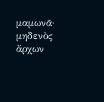μαμωνᾶ· μηδενὸς ἄρχων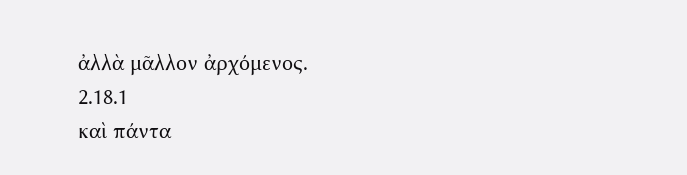ἀλλὰ μᾶλλον ἀρχόμενος.
2.18.1
καὶ πάντα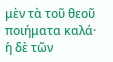μὲν τὰ τοῦ θεοῦ ποιήματα καλά· ἡ δὲ τῶν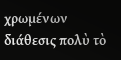χρωμένων διάθεσις πολὺ τὸ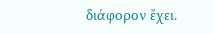διάφορον ἔχει.